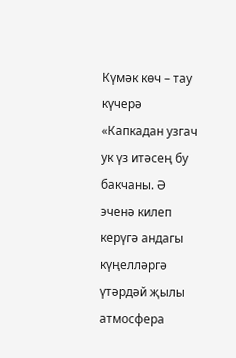Күмәк көч – тау күчерә
«Капкадан узгач ук үз итәсең бу бакчаны. Ә эченә килеп керүгә андагы күңелләргә үтәрдәй җылы атмосфера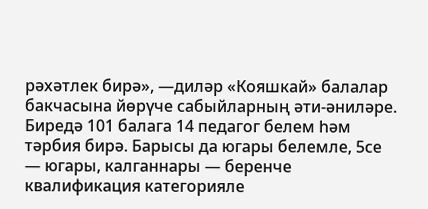рәхәтлек бирә», —диләр «Кояшкай» балалар бакчасына йөрүче сабыйларның әти-әниләре.
Биредә 101 балага 14 педагог белем һәм тәрбия бирә. Барысы да югары белемле, 5се — югары, калганнары — беренче квалификация категорияле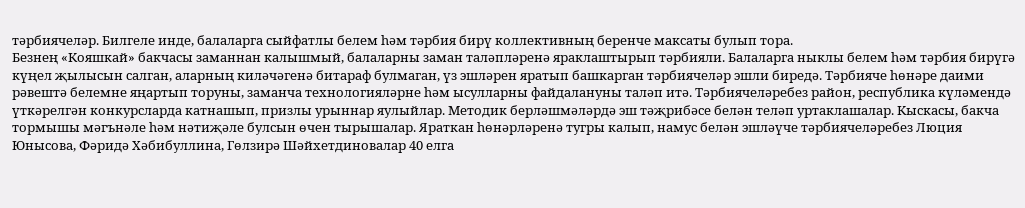тәрбиячеләр. Билгеле инде, балаларга сыйфатлы белем һәм тәрбия бирү коллективның беренче максаты булып тора.
Безнең «Кояшкай» бакчасы заманнан калышмый, балаларны заман таләпләренә яраклаштырып тәрбияли. Балаларга ныклы белем һәм тәрбия бирүгә күңел җылысын салган, аларның киләчәгенә битараф булмаган, үз эшләрен яратып башкарган тәрбиячеләр эшли биредә. Тәрбияче һөнәре даими рәвештә белемне яңартып торуны, заманча технологияләрне һәм ысулларны файдалануны таләп итә. Тәрбиячеләребез район, республика күләмендә үткәрелгән конкурсларда катнашып, призлы урыннар яулыйлар. Методик берләшмәләрдә эш тәҗрибәсе белән теләп уртаклашалар. Кыскасы, бакча тормышы мәгънәле һәм нәтиҗәле булсын өчен тырышалар. Яраткан һөнәрләренә тугры калып, намус белән эшләүче тәрбиячеләребез Люция Юнысова, Фәридә Хәбибуллина, Гөлзирә Шәйхетдиновалар 40 елга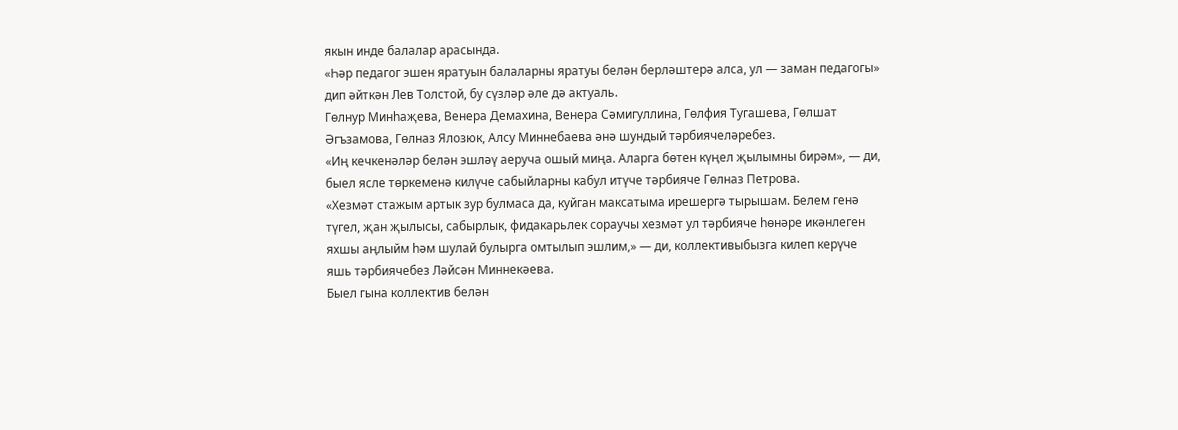якын инде балалар арасында.
«Һәр педагог эшен яратуын балаларны яратуы белән берләштерә алса, ул — заман педагогы» дип әйткән Лев Толстой, бу сүзләр әле дә актуаль.
Гөлнур Минһаҗева, Венера Демахина, Венера Сәмигуллина, Гөлфия Тугашева, Гөлшат Әгъзамова, Гөлназ Ялозюк, Алсу Миннебаева әнә шундый тәрбиячеләребез.
«Иң кечкенәләр белән эшләү аеруча ошый миңа. Аларга бөтен күңел җылымны бирәм», — ди, быел ясле төркеменә килүче сабыйларны кабул итүче тәрбияче Гөлназ Петрова.
«Хезмәт стажым артык зур булмаса да, куйган максатыма ирешергә тырышам. Белем генә түгел, җан җылысы, сабырлык, фидакарьлек сораучы хезмәт ул тәрбияче һөнәре икәнлеген яхшы аңлыйм һәм шулай булырга омтылып эшлим,» — ди, коллективыбызга килеп керүче яшь тәрбиячебез Ләйсән Миннекәева.
Быел гына коллектив белән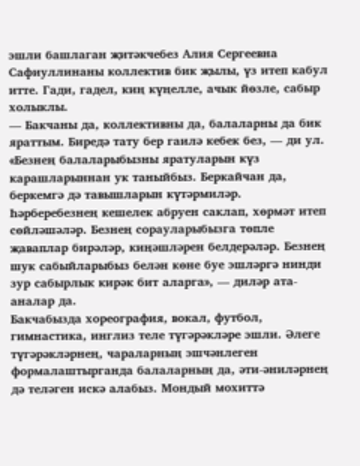эшли башлаган җитәкчебез Алия Сергеевна Сафиуллинаны коллектив бик җылы, үз итеп кабул итте. Гади, гадел, киң күңелле, ачык йөзле, сабыр холыклы.
— Бакчаны да, коллективны да, балаларны да бик яраттым. Биредә тату бер гаилә кебек без, — ди ул.
«Безнең балаларыбызны яратуларын күз карашларыннан ук таныйбыз. Беркайчан да, беркемгә дә тавышларын күтәрмиләр. Һәрберебезнең кешелек абруен саклап, хөрмәт итеп сөйләшәләр. Безнең сорауларыбызга төпле җаваплар бирәләр, киңәшләрен белдерәләр. Безнең шук сабыйларыбыз белән көне буе эшләргә нинди зур сабырлык кирәк бит аларга», — диләр ата-аналар да.
Бакчабызда хореография, вокал, футбол, гимнастика, инглиз теле түгәрәкләре эшли. Әлеге түгәрәкләрнең, чараларның эшчәнлеген формалаштырганда балаларның да, әти-әниләрнең дә теләген искә алабыз. Мондый мохиттә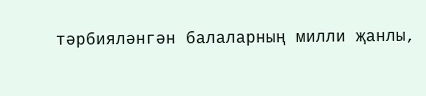тәрбияләнгән балаларның милли җанлы,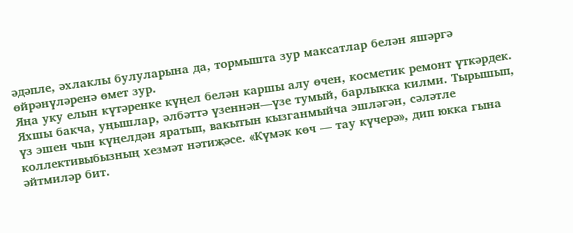әдәпле, әхлаклы булуларына да, тормышта зур максатлар белән яшәргә өйрәнүләренә өмет зур.
Яңа уку елын күтәренке күңел белән каршы алу өчен, косметик ремонт үткәрдек. Яхшы бакча, уңышлар, әлбәттә үзеннән—үзе тумый, барлыкка килми. Тырышып, үз эшен чын күңелдән яратып, вакытын кызганмыйча эшләгән, сәләтле коллективыбызның хезмәт нәтиҗәсе. «Күмәк көч — тау күчерә», дип юкка гына әйтмиләр бит.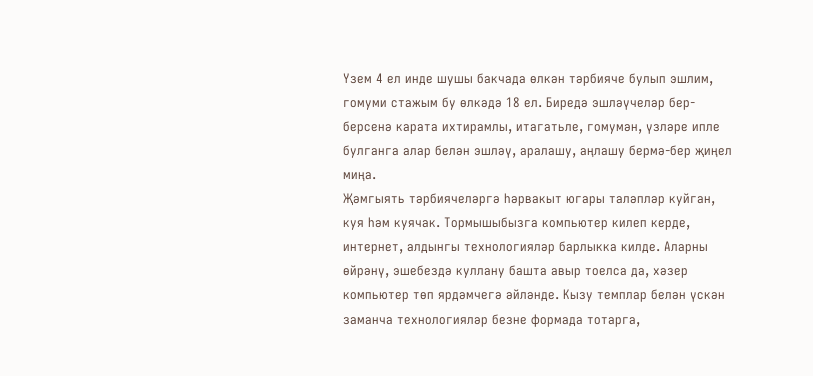Үзем 4 ел инде шушы бакчада өлкән тәрбияче булып эшлим, гомуми стажым бу өлкәдә 18 ел. Биредә эшләүчеләр бер-берсенә карата ихтирамлы, итагатьле, гомумән, үзләре ипле булганга алар белән эшләү, аралашу, аңлашу бермә-бер җиңел миңа.
Җәмгыять тәрбиячеләргә һәрвакыт югары таләпләр куйган, куя һәм куячак. Тормышыбызга компьютер килеп керде, интернет, алдынгы технологияләр барлыкка килде. Аларны өйрәнү, эшебездә куллану башта авыр тоелса да, хәзер компьютер төп ярдәмчегә әйләнде. Кызу темплар белән үскән заманча технологияләр безне формада тотарга,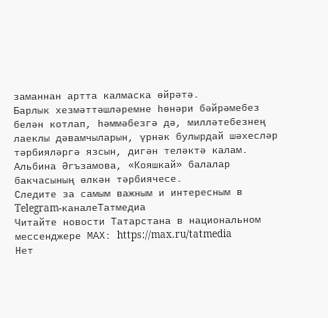заманнан артта калмаска өйрәтә.
Барлык хезмәттәшләремне һөнәри бәйрәмебез белән котлап, һәммәбезгә дә, милләтебезнең лаеклы дәвамчыларын, үрнәк булырдай шәхесләр тәрбияләргә язсын, дигән теләктә калам.
Альбина Әгъзамова, «Кояшкай» балалар бакчасының өлкән тәрбиячесе.
Следите за самым важным и интересным в Telegram-каналеТатмедиа
Читайте новости Татарстана в национальном мессенджере MАХ: https://max.ru/tatmedia
Нет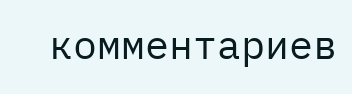комментариев